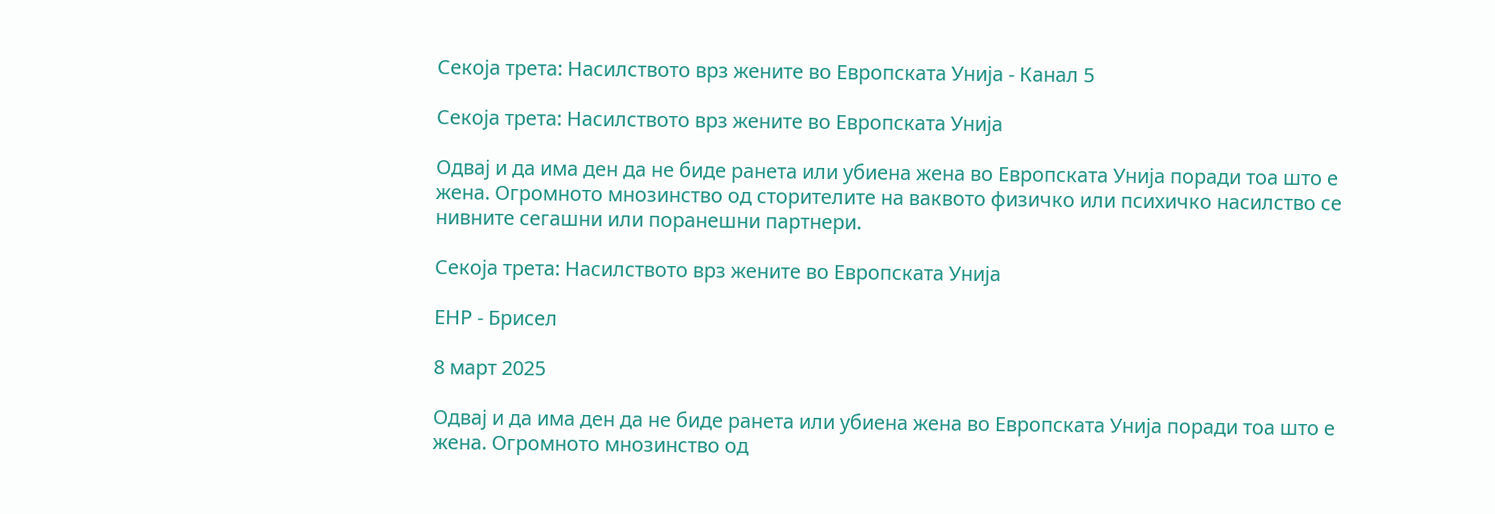Секоја трета: Насилството врз жените во Европската Унија - Канал 5

Секоја трета: Насилството врз жените во Европската Унија

Одвај и да има ден да не биде ранета или убиена жена во Европската Унија поради тоа што е жена. Огромното мнозинство од сторителите на ваквото физичко или психичко насилство се нивните сегашни или поранешни партнери.

Секоја трета: Насилството врз жените во Европската Унија

ЕНР - Брисел

8 март 2025

Одвај и да има ден да не биде ранета или убиена жена во Европската Унија поради тоа што е жена. Огромното мнозинство од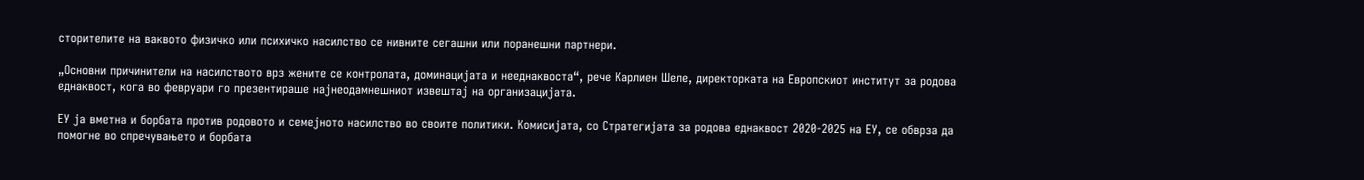сторителите на ваквото физичко или психичко насилство се нивните сегашни или поранешни партнери.

„Основни причинители на насилството врз жените се контролата, доминацијата и нееднаквоста“, рече Карлиен Шеле, директорката на Европскиот институт за родова еднаквост, кога во февруари го презентираше најнеодамнешниот извештај на организацијата.

ЕУ ја вметна и борбата против родовото и семејното насилство во своите политики. Комисијата, со Стратегијата за родова еднаквост 2020-2025 на ЕУ, се обврза да помогне во спречувањето и борбата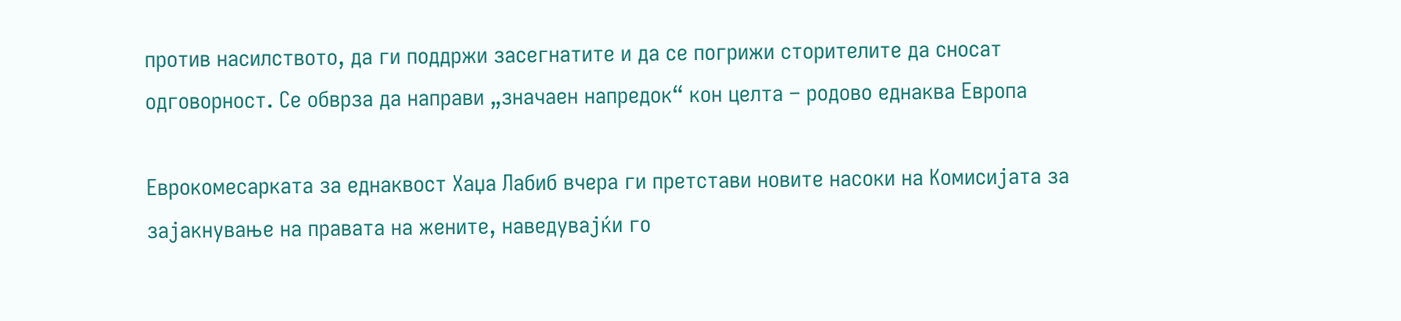против насилството, да ги поддржи засегнатите и да се погрижи сторителите да сносат одговорност. Се обврза да направи „значаен напредок“ кон целта – родово еднаква Европа

Еврокомесарката за еднаквост Хаџа Лабиб вчера ги претстави новите насоки на Комисијата за зајакнување на правата на жените, наведувајќи го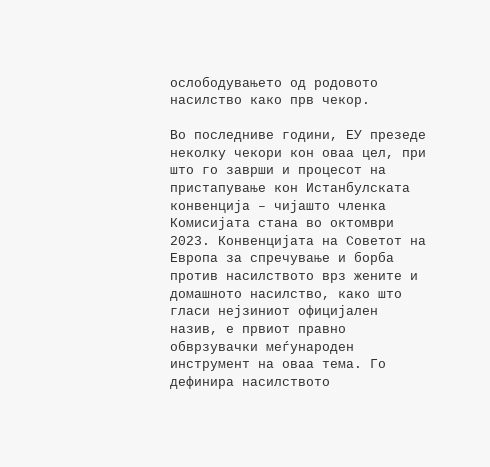ослободувањето од родовото насилство како прв чекор.

Во последниве години, ЕУ презеде неколку чекори кон оваа цел, при што го заврши и процесот на пристапување кон Истанбулската конвенција – чијашто членка Комисијата стана во октомври 2023. Конвенцијата на Советот на Европа за спречување и борба против насилството врз жените и домашното насилство, како што гласи нејзиниот официјален назив, е првиот правно обврзувачки меѓународен инструмент на оваа тема. Го дефинира насилството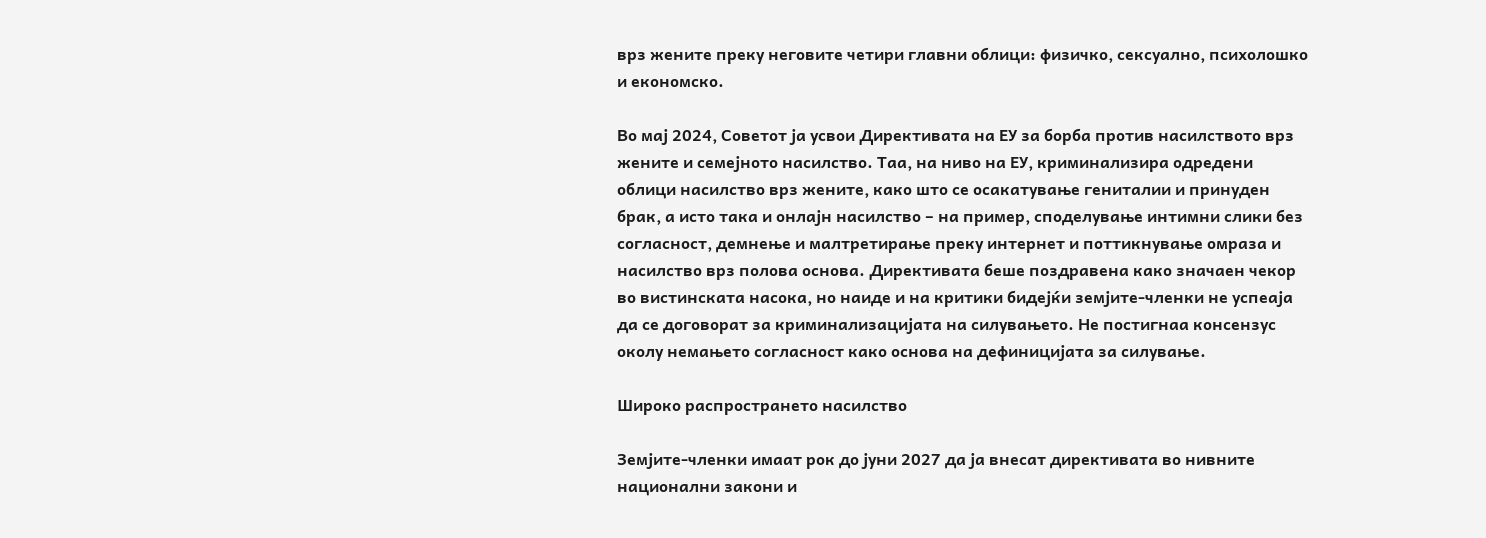врз жените преку неговите четири главни облици: физичко, сексуално, психолошко и економско.

Во мај 2024, Советот ја усвои Директивата на ЕУ за борба против насилството врз жените и семејното насилство. Таа, на ниво на ЕУ, криминализира одредени облици насилство врз жените, како што се осакатување гениталии и принуден брак, а исто така и онлајн насилство – на пример, споделување интимни слики без согласност, демнење и малтретирање преку интернет и поттикнување омраза и насилство врз полова основа. Директивата беше поздравена како значаен чекор во вистинската насока, но наиде и на критики бидејќи земјите-членки не успеаја да се договорат за криминализацијата на силувањето. Не постигнаа консензус околу немањето согласност како основа на дефиницијата за силување.

Широко распространето насилство

Земјите-членки имаат рок до јуни 2027 да ја внесат директивата во нивните национални закони и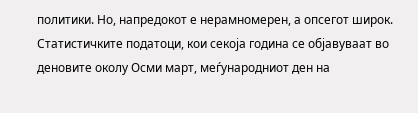политики. Но, напредокот е нерамномерен, а опсегот широк. Статистичките податоци, кои секоја година се објавуваат во деновите околу Осми март, меѓународниот ден на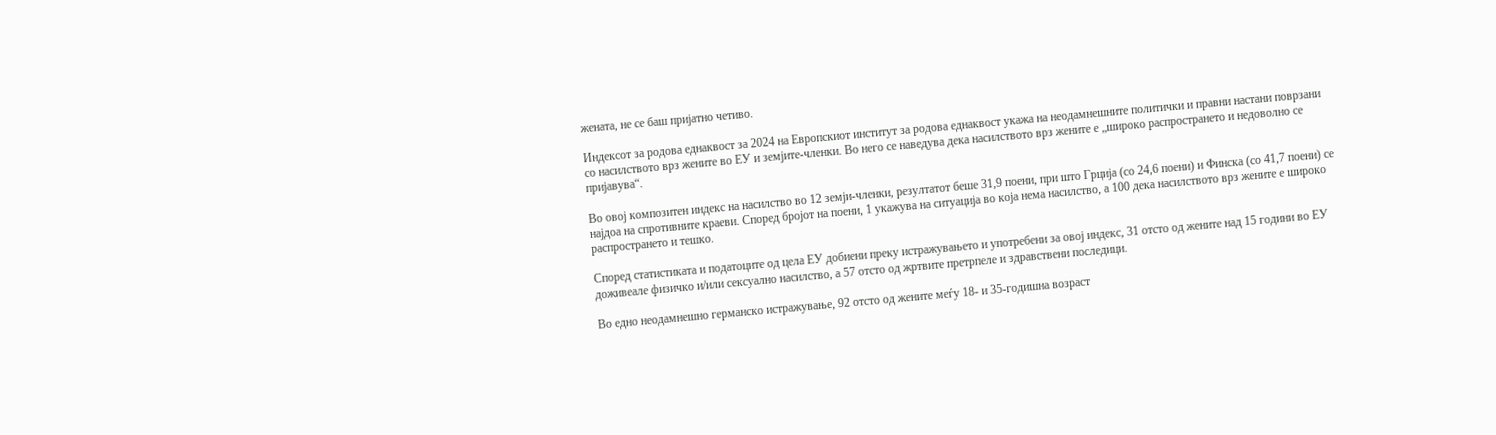жената, не се баш пријатно четиво.

Индексот за родова еднаквост за 2024 на Европскиот институт за родова еднаквост укажа на неодамнешните политички и правни настани поврзани со насилството врз жените во ЕУ и земјите-членки. Во него се наведува дека насилството врз жените е „широко распространето и недоволно се пријавува“.

Во овој композитен индекс на насилство во 12 земји-членки, резултатот беше 31,9 поени, при што Грција (со 24,6 поени) и Финска (со 41,7 поени) се најдоа на спротивните краеви. Според бројот на поени, 1 укажува на ситуација во која нема насилство, а 100 дека насилството врз жените е широко распространето и тешко.

Според статистиката и податоците од цела ЕУ добиени преку истражувањето и употребени за овој индекс, 31 отсто од жените над 15 години во ЕУ доживеале физичко и/или сексуално насилство, а 57 отсто од жртвите претрпеле и здравствени последици.

Во едно неодамнешно германско истражување, 92 отсто од жените меѓу 18- и 35-годишна возраст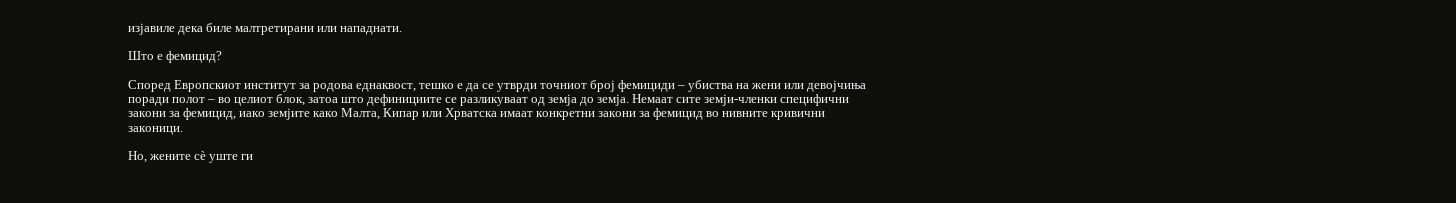изјавиле дека биле малтретирани или нападнати.

Што е фемицид?

Според Европскиот институт за родова еднаквост, тешко е да се утврди точниот број фемициди – убиства на жени или девојчиња поради полот – во целиот блок, затоа што дефинициите се разликуваат од земја до земја. Немаат сите земји-членки специфични закони за фемицид, иако земјите како Малта, Кипар или Хрватска имаат конкретни закони за фемицид во нивните кривични законици.

Но, жените сè уште ги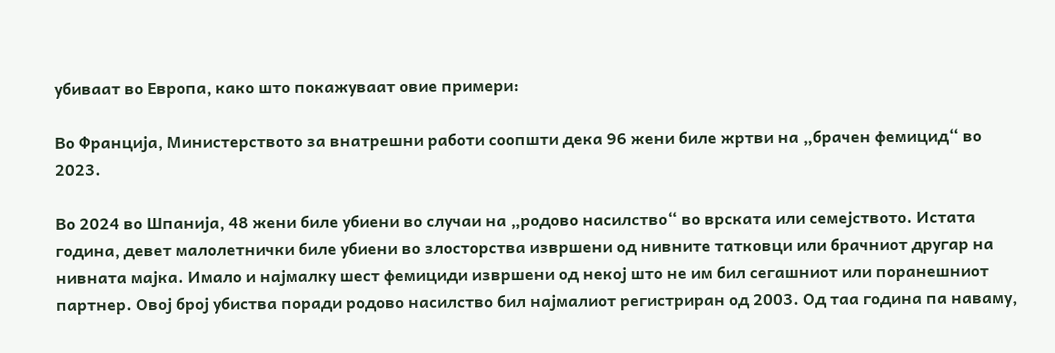убиваат во Европа, како што покажуваат овие примери:

Во Франција, Министерството за внатрешни работи соопшти дека 96 жени биле жртви на „брачен фемицид“ во 2023.

Во 2024 во Шпанија, 48 жени биле убиени во случаи на „родово насилство“ во врската или семејството. Истата година, девет малолетнички биле убиени во злосторства извршени од нивните татковци или брачниот другар на нивната мајка. Имало и најмалку шест фемициди извршени од некој што не им бил сегашниот или поранешниот партнер. Овој број убиства поради родово насилство бил најмалиот регистриран од 2003. Од таа година па наваму,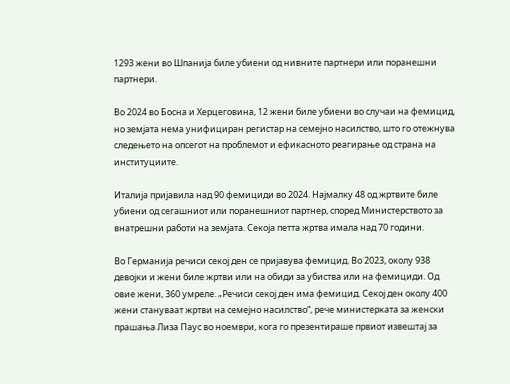1293 жени во Шпанија биле убиени од нивните партнери или поранешни партнери.

Во 2024 во Босна и Херцеговина, 12 жени биле убиени во случаи на фемицид, но земјата нема унифициран регистар на семејно насилство, што го отежнува следењето на опсегот на проблемот и ефикасното реагирање од страна на институциите.

Италија пријавила над 90 фемициди во 2024. Најмалку 48 од жртвите биле убиени од сегашниот или поранешниот партнер, според Министерството за внатрешни работи на земјата. Секоја петта жртва имала над 70 години.

Во Германија речиси секој ден се пријавува фемицид. Во 2023, околу 938 девојки и жени биле жртви или на обиди за убиства или на фемициди. Од овие жени, 360 умреле. „Речиси секој ден има фемицид. Секој ден околу 400 жени стануваат жртви на семејно насилство“, рече министерката за женски прашања Лиза Паус во ноември, кога го презентираше првиот извештај за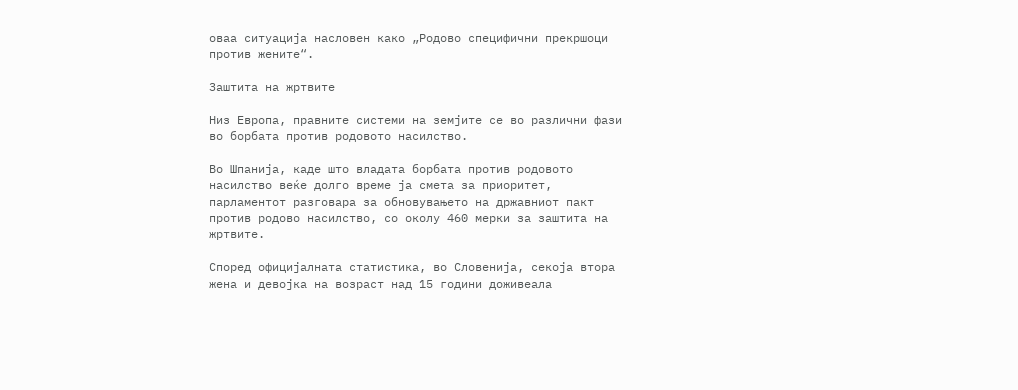оваа ситуација насловен како „Родово специфични прекршоци против жените“.

Заштита на жртвите

Низ Европа, правните системи на земјите се во различни фази во борбата против родовото насилство.

Во Шпанија, каде што владата борбата против родовото насилство веќе долго време ја смета за приоритет, парламентот разговара за обновувањето на државниот пакт против родово насилство, со околу 460 мерки за заштита на жртвите.

Според официјалната статистика, во Словенија, секоја втора жена и девојка на возраст над 15 години доживеала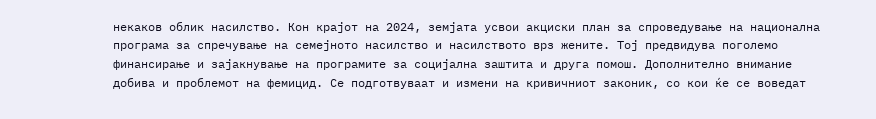некаков облик насилство. Кон крајот на 2024, земјата усвои акциски план за спроведување на национална програма за спречување на семејното насилство и насилството врз жените. Тој предвидува поголемо финансирање и зајакнување на програмите за социјална заштита и друга помош. Дополнително внимание добива и проблемот на фемицид. Се подготвуваат и измени на кривичниот законик, со кои ќе се воведат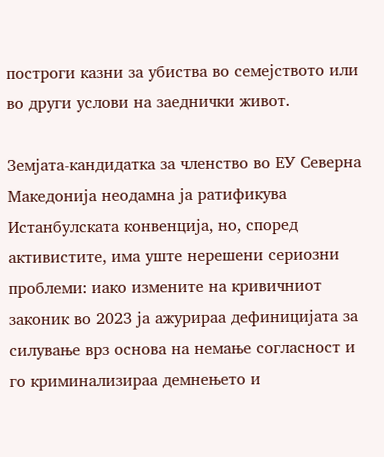построги казни за убиства во семејството или во други услови на заеднички живот.

Земјата-кандидатка за членство во ЕУ Северна Македонија неодамна ја ратификува Истанбулската конвенција, но, според активистите, има уште нерешени сериозни проблеми: иако измените на кривичниот законик во 2023 ја ажурираа дефиницијата за силување врз основа на немање согласност и го криминализираа демнењето и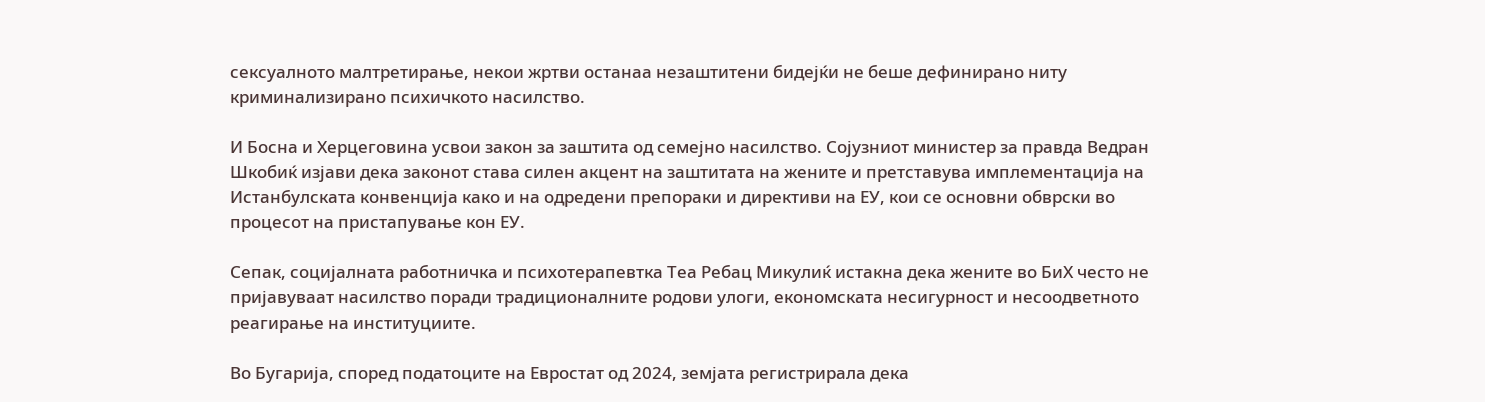сексуалното малтретирање, некои жртви останаа незаштитени бидејќи не беше дефинирано ниту криминализирано психичкото насилство.

И Босна и Херцеговина усвои закон за заштита од семејно насилство. Сојузниот министер за правда Ведран Шкобиќ изјави дека законот става силен акцент на заштитата на жените и претставува имплементација на Истанбулската конвенција како и на одредени препораки и директиви на ЕУ, кои се основни обврски во процесот на пристапување кон ЕУ.

Сепак, социјалната работничка и психотерапевтка Теа Ребац Микулиќ истакна дека жените во БиХ често не пријавуваат насилство поради традиционалните родови улоги, економската несигурност и несоодветното реагирање на институциите.

Во Бугарија, според податоците на Евростат од 2024, земјата регистрирала дека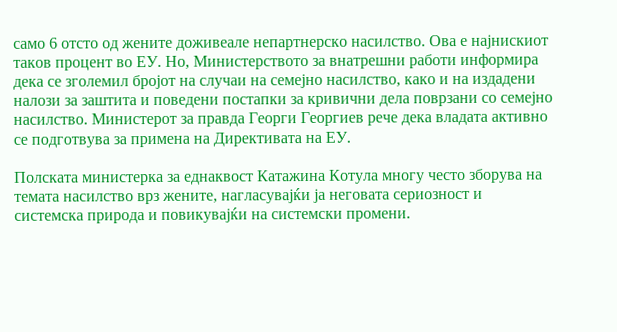само 6 отсто од жените доживеале непартнерско насилство. Ова е најнискиот таков процент во ЕУ. Но, Министерството за внатрешни работи информира дека се зголемил бројот на случаи на семејно насилство, како и на издадени налози за заштита и поведени постапки за кривични дела поврзани со семејно насилство. Министерот за правда Георги Георгиев рече дека владата активно се подготвува за примена на Директивата на ЕУ.

Полската министерка за еднаквост Катажина Котула многу често зборува на темата насилство врз жените, нагласувајќи ја неговата сериозност и системска природа и повикувајќи на системски промени.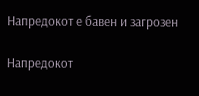Напредокот е бавен и загрозен

Напредокот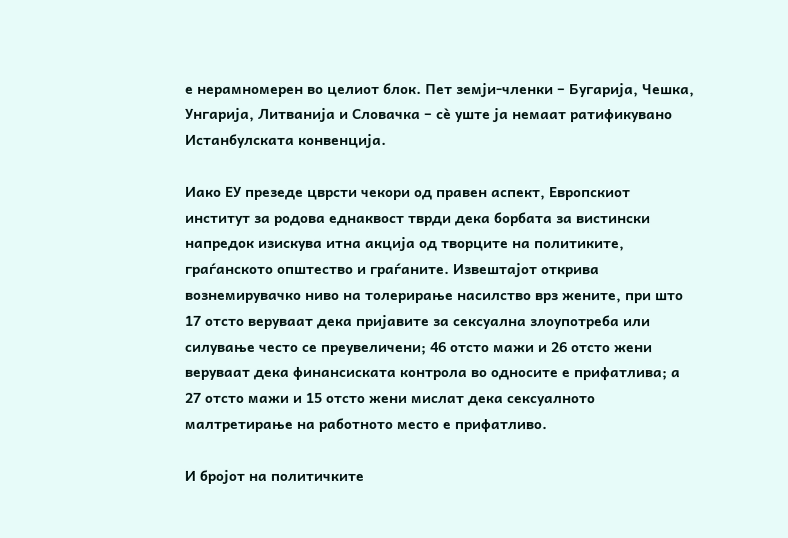е нерамномерен во целиот блок. Пет земји-членки – Бугарија, Чешка, Унгарија, Литванија и Словачка – сè уште ја немаат ратификувано Истанбулската конвенција.

Иако ЕУ презеде цврсти чекори од правен аспект, Европскиот институт за родова еднаквост тврди дека борбата за вистински напредок изискува итна акција од творците на политиките, граѓанското општество и граѓаните. Извештајот открива вознемирувачко ниво на толерирање насилство врз жените, при што 17 отсто веруваат дека пријавите за сексуална злоупотреба или силување често се преувеличени; 46 отсто мажи и 26 отсто жени веруваат дека финансиската контрола во односите е прифатлива; а 27 отсто мажи и 15 отсто жени мислат дека сексуалното малтретирање на работното место е прифатливо.

И бројот на политичките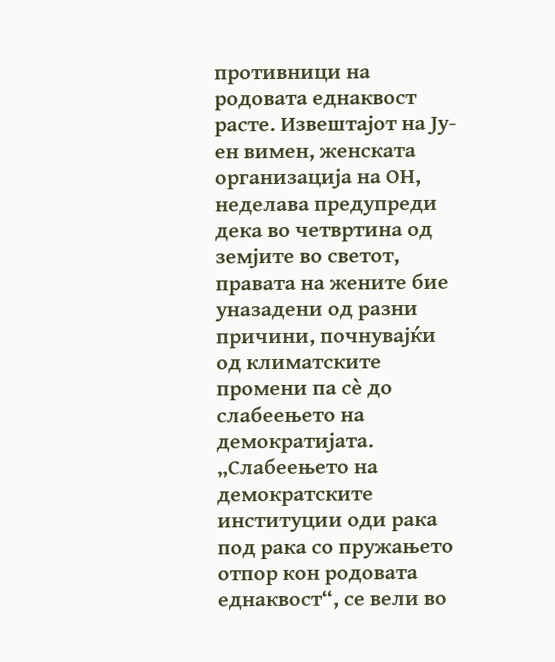противници на родовата еднаквост расте. Извештајот на Ју-ен вимен, женската организација на ОН, неделава предупреди дека во четвртина од земјите во светот, правата на жените бие уназадени од разни причини, почнувајќи од климатските промени па сè до слабеењето на демократијата. „Слабеењето на демократските институции оди рака под рака со пружањето отпор кон родовата еднаквост“, се вели во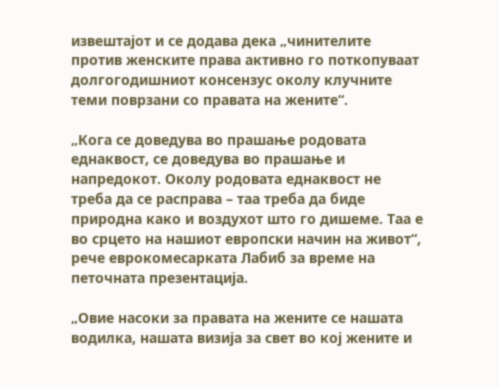извештајот и се додава дека „чинителите против женските права активно го поткопуваат долгогодишниот консензус околу клучните теми поврзани со правата на жените“.

„Кога се доведува во прашање родовата еднаквост, се доведува во прашање и напредокот. Околу родовата еднаквост не треба да се расправа – таа треба да биде природна како и воздухот што го дишеме. Таа е во срцето на нашиот европски начин на живот“, рече еврокомесарката Лабиб за време на петочната презентација.

„Овие насоки за правата на жените се нашата водилка, нашата визија за свет во кој жените и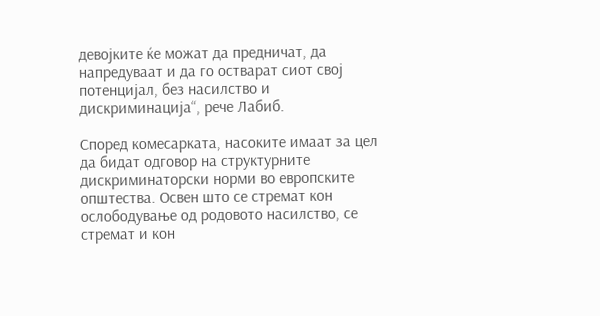девојките ќе можат да предничат, да напредуваат и да го остварат сиот свој потенцијал, без насилство и дискриминација“, рече Лабиб.

Според комесарката, насоките имаат за цел да бидат одговор на структурните дискриминаторски норми во европските општества. Освен што се стремат кон ослободување од родовото насилство, се стремат и кон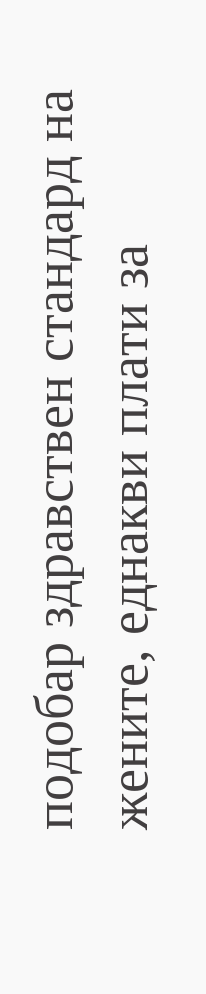подобар здравствен стандард на жените, еднакви плати за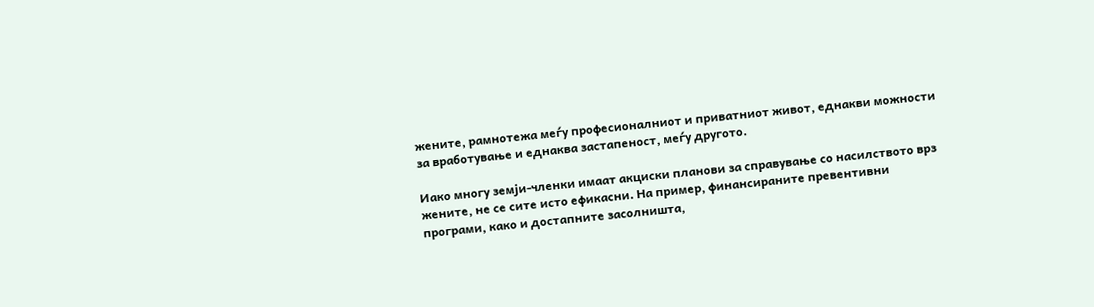жените, рамнотежа меѓу професионалниот и приватниот живот, еднакви можности за вработување и еднаква застапеност, меѓу другото.

Иако многу земји-членки имаат акциски планови за справување со насилството врз жените, не се сите исто ефикасни. На пример, финансираните превентивни програми, како и достапните засолништа,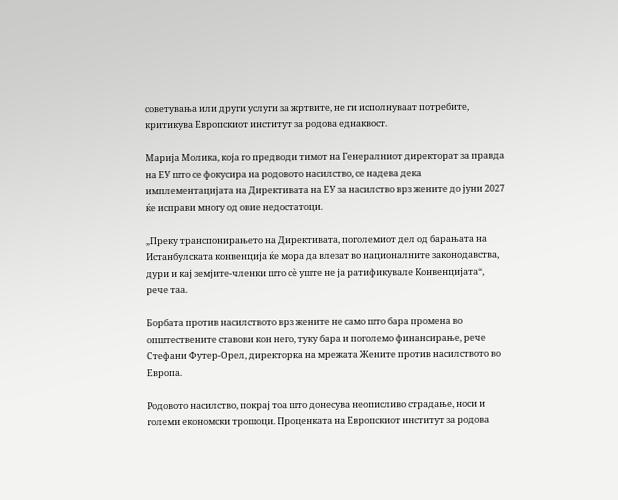советувања или други услуги за жртвите, не ги исполнуваат потребите, критикува Европскиот институт за родова еднаквост.

Марија Молика, која го предводи тимот на Генералниот директорат за правда на ЕУ што се фокусира на родовото насилство, се надева дека имплементацијата на Директивата на ЕУ за насилство врз жените до јуни 2027 ќе исправи многу од овие недостатоци.

„Преку транспонирањето на Директивата, поголемиот дел од барањата на Истанбулската конвенција ќе мора да влезат во националните законодавства, дури и кај земјите-членки што сè уште не ја ратификувале Конвенцијата“, рече таа.

Борбата против насилството врз жените не само што бара промена во општествените ставови кон него, туку бара и поголемо финансирање, рече Стефани Футер-Орел, директорка на мрежата Жените против насилството во Европа.

Родовото насилство, покрај тоа што донесува неописливо страдање, носи и големи економски трошоци. Проценката на Европскиот институт за родова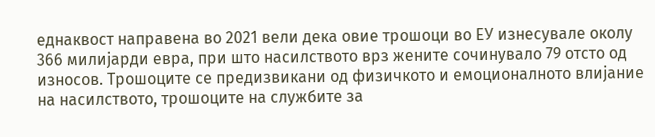еднаквост направена во 2021 вели дека овие трошоци во ЕУ изнесувале околу 366 милијарди евра, при што насилството врз жените сочинувало 79 отсто од износов. Трошоците се предизвикани од физичкото и емоционалното влијание на насилството, трошоците на службите за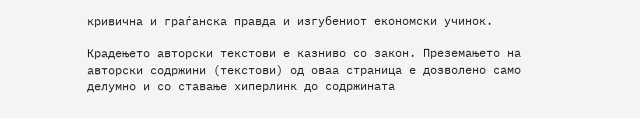кривична и граѓанска правда и изгубениот економски учинок.

Крадењето авторски текстови е казниво со закон. Преземањето на авторски содржини (текстови) од оваа страница е дозволено само делумно и со ставање хиперлинк до содржината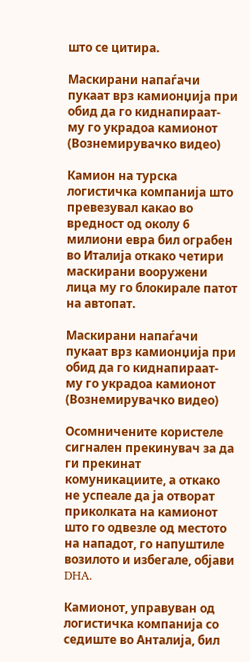што се цитира.

Маскирани напаѓачи пукаат врз камионџија при обид да го киднапираат- му го украдоа камионот (Вознемирувачко видео)

Камион на турска логистичка компанија што превезувал какао во вредност од околу 6 милиони евра бил ограбен во Италија откако четири маскирани вооружени лица му го блокирале патот на автопат.

Маскирани напаѓачи пукаат врз камионџија при обид да го киднапираат- му го украдоа камионот (Вознемирувачко видео)

Осомничените користеле сигнален прекинувач за да ги прекинат комуникациите, а откако не успеале да ја отворат приколката на камионот што го одвезле од местото на нападот, го напуштиле возилото и избегале, објави DHA.

Камионот, управуван од логистичка компанија со седиште во Анталија, бил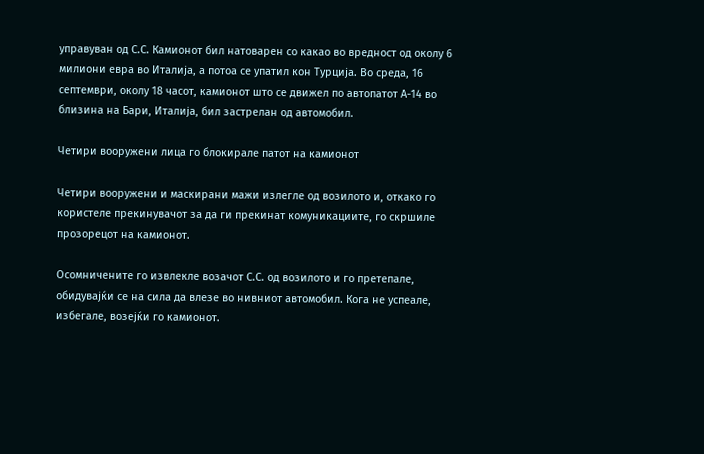управуван од С.С. Камионот бил натоварен со какао во вредност од околу 6 милиони евра во Италија, а потоа се упатил кон Турција. Во среда, 16 септември, околу 18 часот, камионот што се движел по автопатот А-14 во близина на Бари, Италија, бил застрелан од автомобил.

Четири вооружени лица го блокирале патот на камионот

Четири вооружени и маскирани мажи излегле од возилото и, откако го користеле прекинувачот за да ги прекинат комуникациите, го скршиле прозорецот на камионот.

Осомничените го извлекле возачот С.С. од возилото и го претепале, обидувајќи се на сила да влезе во нивниот автомобил. Кога не успеале, избегале, возејќи го камионот.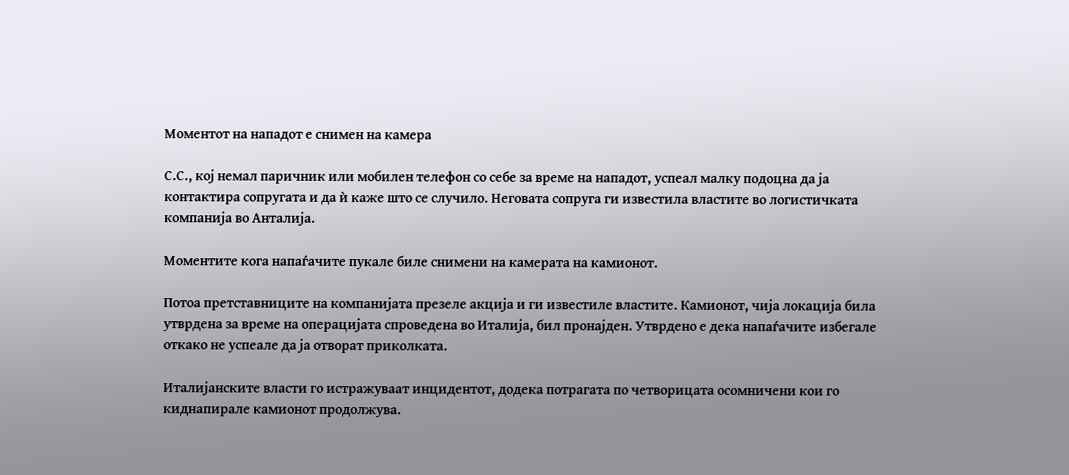Моментот на нападот е снимен на камера

С.С., кој немал паричник или мобилен телефон со себе за време на нападот, успеал малку подоцна да ја контактира сопругата и да ѝ каже што се случило. Неговата сопруга ги известила властите во логистичката компанија во Анталија.

Моментите кога напаѓачите пукале биле снимени на камерата на камионот.

Потоа претставниците на компанијата презеле акција и ги известиле властите. Камионот, чија локација била утврдена за време на операцијата спроведена во Италија, бил пронајден. Утврдено е дека напаѓачите избегале откако не успеале да ја отворат приколката.

Италијанските власти го истражуваат инцидентот, додека потрагата по четворицата осомничени кои го киднапирале камионот продолжува.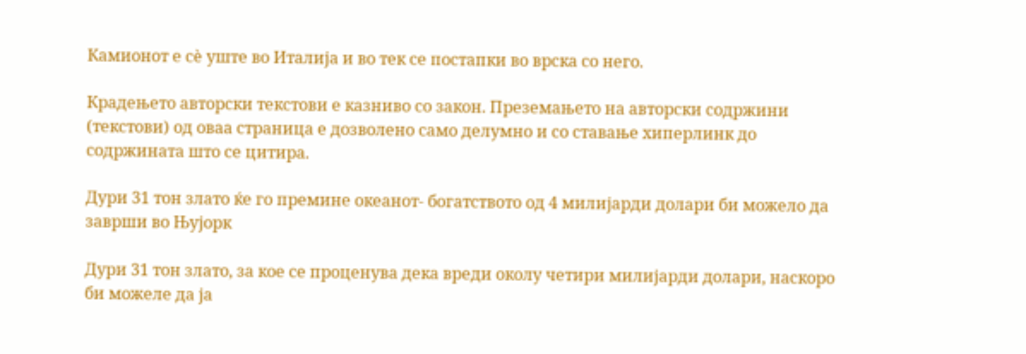Камионот е сè уште во Италија и во тек се постапки во врска со него.

Крадењето авторски текстови е казниво со закон. Преземањето на авторски содржини (текстови) од оваа страница е дозволено само делумно и со ставање хиперлинк до содржината што се цитира.

Дури 31 тон злато ќе го премине океанот- богатството од 4 милијарди долари би можело да заврши во Њујорк

Дури 31 тон злато, за кое се проценува дека вреди околу четири милијарди долари, наскоро би можеле да ја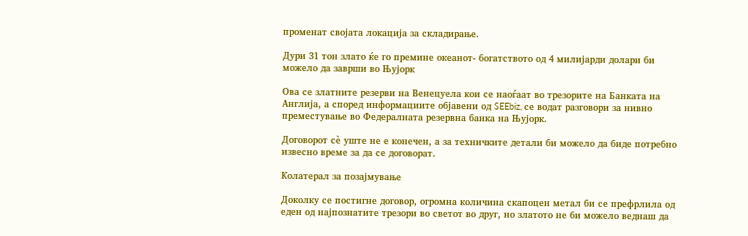променат својата локација за складирање.

Дури 31 тон злато ќе го премине океанот- богатството од 4 милијарди долари би можело да заврши во Њујорк

Ова се златните резерви на Венецуела кои се наоѓаат во трезорите на Банката на Англија, а според информациите објавени од SEEbiz, се водат разговори за нивно преместување во Федералната резервна банка на Њујорк.

Договорот сè уште не е конечен, а за техничките детали би можело да биде потребно извесно време за да се договорат.

Колатерал за позајмување

Доколку се постигне договор, огромна количина скапоцен метал би се префрлила од еден од најпознатите трезори во светот во друг, но златото не би можело веднаш да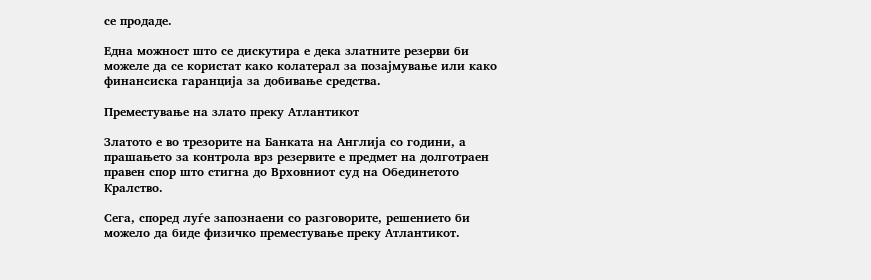се продаде.

Една можност што се дискутира е дека златните резерви би можеле да се користат како колатерал за позајмување или како финансиска гаранција за добивање средства.

Преместување на злато преку Атлантикот

Златото е во трезорите на Банката на Англија со години, а прашањето за контрола врз резервите е предмет на долготраен правен спор што стигна до Врховниот суд на Обединетото Кралство.

Сега, според луѓе запознаени со разговорите, решението би можело да биде физичко преместување преку Атлантикот.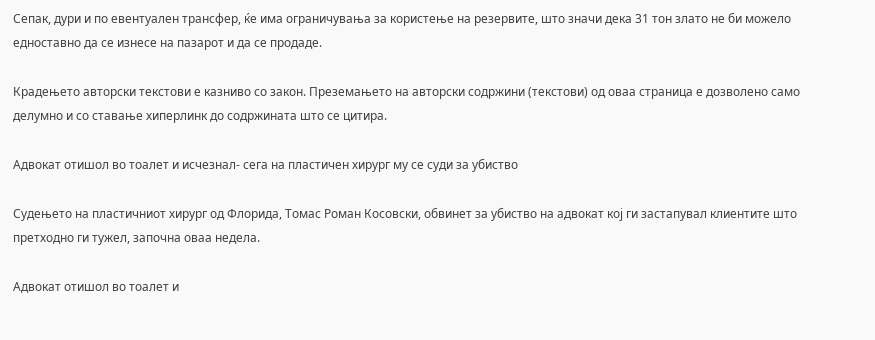Сепак, дури и по евентуален трансфер, ќе има ограничувања за користење на резервите, што значи дека 31 тон злато не би можело едноставно да се изнесе на пазарот и да се продаде.

Крадењето авторски текстови е казниво со закон. Преземањето на авторски содржини (текстови) од оваа страница е дозволено само делумно и со ставање хиперлинк до содржината што се цитира.

Адвокат отишол во тоалет и исчезнал- сега на пластичен хирург му се суди за убиство

Судењето на пластичниот хирург од Флорида, Томас Роман Косовски, обвинет за убиство на адвокат кој ги застапувал клиентите што претходно ги тужел, започна оваа недела.

Адвокат отишол во тоалет и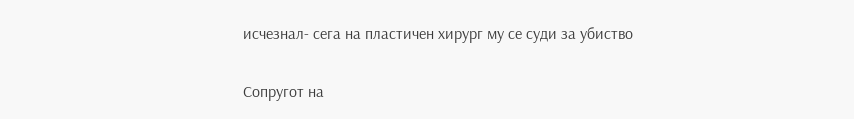исчезнал- сега на пластичен хирург му се суди за убиство

Сопругот на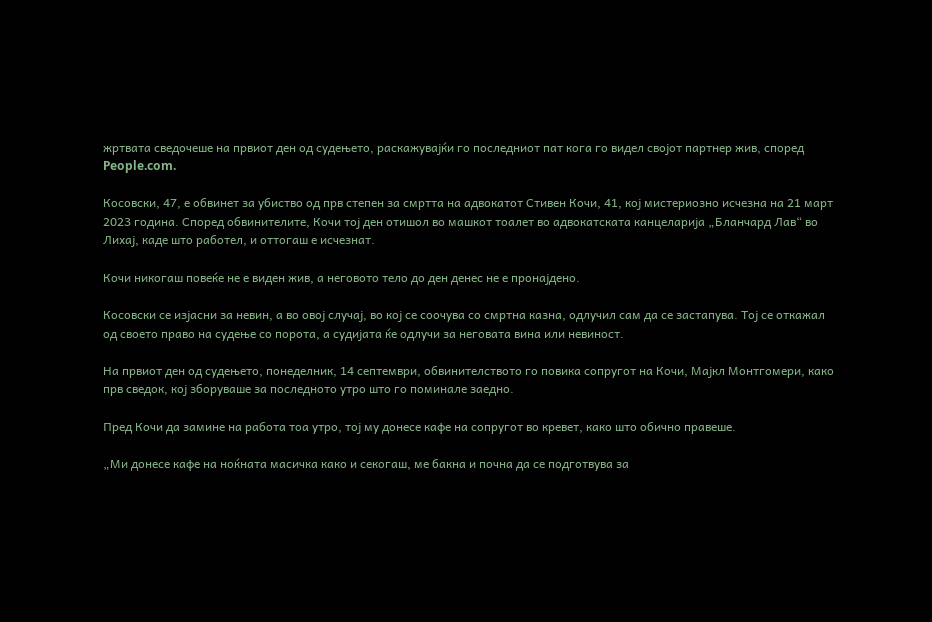жртвата сведочеше на првиот ден од судењето, раскажувајќи го последниот пат кога го видел својот партнер жив, според People.com.

Косовски, 47, е обвинет за убиство од прв степен за смртта на адвокатот Стивен Кочи, 41, кој мистериозно исчезна на 21 март 2023 година. Според обвинителите, Кочи тој ден отишол во машкот тоалет во адвокатската канцеларија „Бланчард Лав“ во Лихај, каде што работел, и оттогаш е исчезнат.

Кочи никогаш повеќе не е виден жив, а неговото тело до ден денес не е пронајдено.

Косовски се изјасни за невин, а во овој случај, во кој се соочува со смртна казна, одлучил сам да се застапува. Тој се откажал од своето право на судење со порота, а судијата ќе одлучи за неговата вина или невиност.

На првиот ден од судењето, понеделник, 14 септември, обвинителството го повика сопругот на Кочи, Мајкл Монтгомери, како прв сведок, кој зборуваше за последното утро што го поминале заедно.

Пред Кочи да замине на работа тоа утро, тој му донесе кафе на сопругот во кревет, како што обично правеше.

„Ми донесе кафе на ноќната масичка како и секогаш, ме бакна и почна да се подготвува за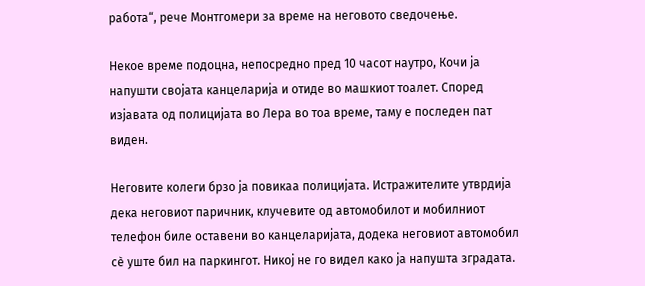работа“, рече Монтгомери за време на неговото сведочење.

Некое време подоцна, непосредно пред 10 часот наутро, Кочи ја напушти својата канцеларија и отиде во машкиот тоалет. Според изјавата од полицијата во Лера во тоа време, таму е последен пат виден.

Неговите колеги брзо ја повикаа полицијата. Истражителите утврдија дека неговиот паричник, клучевите од автомобилот и мобилниот телефон биле оставени во канцеларијата, додека неговиот автомобил сè уште бил на паркингот. Никој не го видел како ја напушта зградата.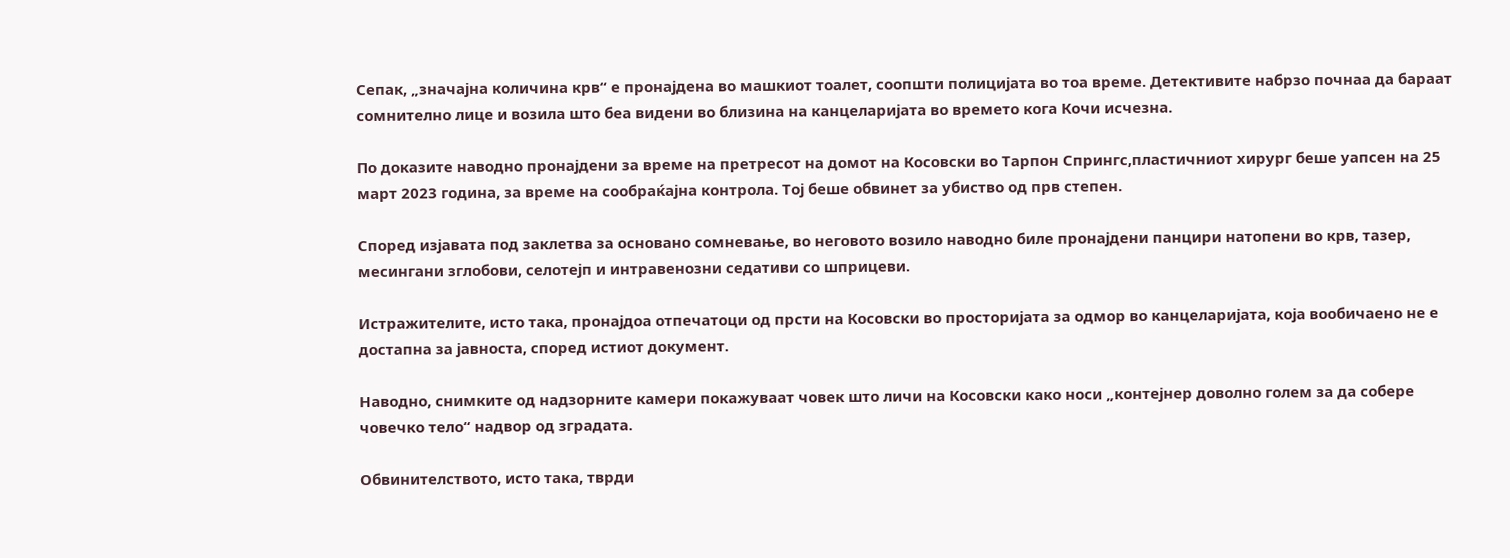Сепак, „значајна количина крв“ е пронајдена во машкиот тоалет, соопшти полицијата во тоа време. Детективите набрзо почнаа да бараат сомнително лице и возила што беа видени во близина на канцеларијата во времето кога Кочи исчезна.

По доказите наводно пронајдени за време на претресот на домот на Косовски во Тарпон Спрингс,пластичниот хирург беше уапсен на 25 март 2023 година, за време на сообраќајна контрола. Тој беше обвинет за убиство од прв степен.

Според изјавата под заклетва за основано сомневање, во неговото возило наводно биле пронајдени панцири натопени во крв, тазер, месингани зглобови, селотејп и интравенозни седативи со шприцеви.

Истражителите, исто така, пронајдоа отпечатоци од прсти на Косовски во просторијата за одмор во канцеларијата, која вообичаено не е достапна за јавноста, според истиот документ.

Наводно, снимките од надзорните камери покажуваат човек што личи на Косовски како носи „контејнер доволно голем за да собере човечко тело“ надвор од зградата.

Обвинителството, исто така, тврди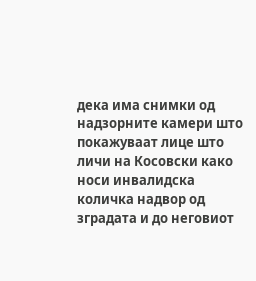дека има снимки од надзорните камери што покажуваат лице што личи на Косовски како носи инвалидска количка надвор од зградата и до неговиот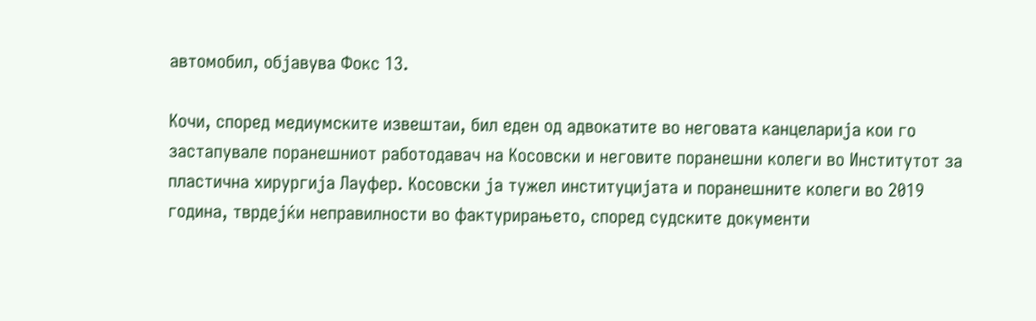автомобил, објавува Фокс 13.

Кочи, според медиумските извештаи, бил еден од адвокатите во неговата канцеларија кои го застапувале поранешниот работодавач на Косовски и неговите поранешни колеги во Институтот за пластична хирургија Лауфер. Косовски ја тужел институцијата и поранешните колеги во 2019 година, тврдејќи неправилности во фактурирањето, според судските документи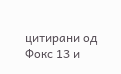цитирани од Фокс 13 и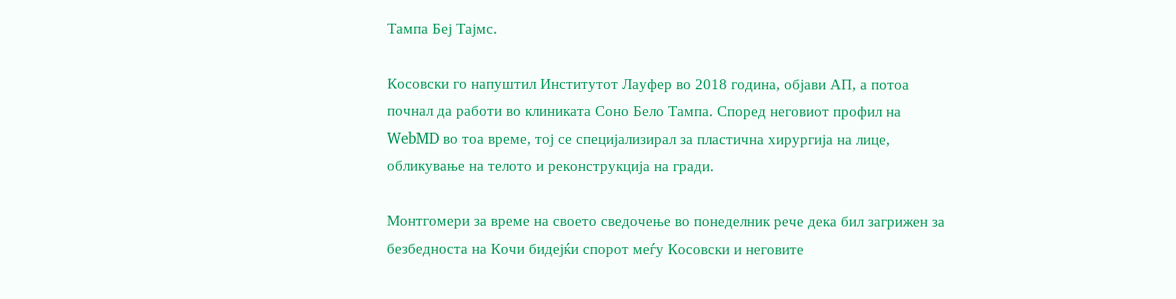Тампа Беј Тајмс.

Косовски го напуштил Институтот Лауфер во 2018 година, објави АП, а потоа почнал да работи во клиниката Соно Бело Тампа. Според неговиот профил на WebMD во тоа време, тој се специјализирал за пластична хирургија на лице, обликување на телото и реконструкција на гради.

Монтгомери за време на своето сведочење во понеделник рече дека бил загрижен за безбедноста на Кочи бидејќи спорот меѓу Косовски и неговите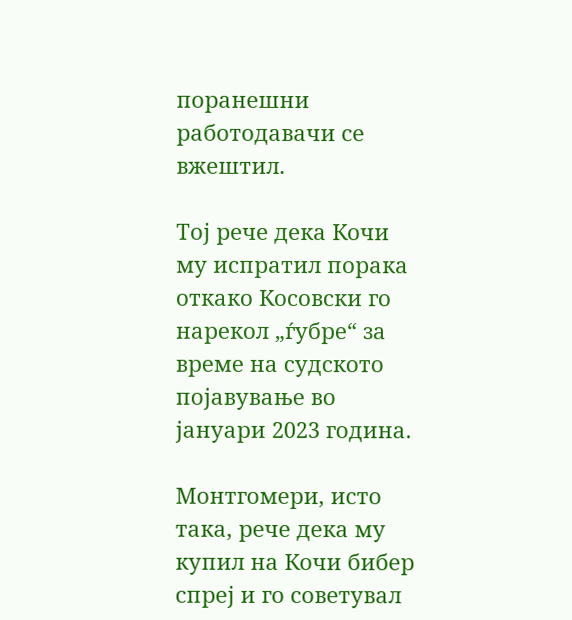поранешни работодавачи се вжештил.

Тој рече дека Кочи му испратил порака откако Косовски го нарекол „ѓубре“ за време на судското појавување во јануари 2023 година.

Монтгомери, исто така, рече дека му купил на Кочи бибер спреј и го советувал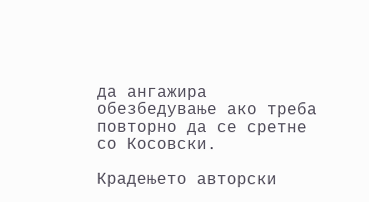да ангажира обезбедување ако треба повторно да се сретне со Косовски.

Крадењето авторски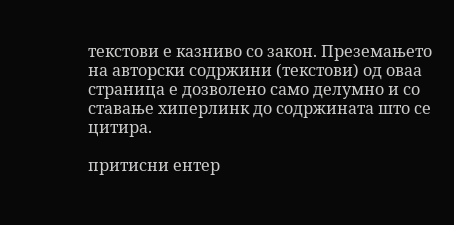текстови е казниво со закон. Преземањето на авторски содржини (текстови) од оваа страница е дозволено само делумно и со ставање хиперлинк до содржината што се цитира.

притисни ентер